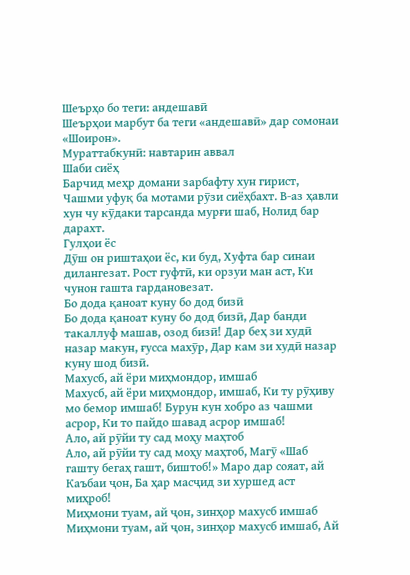Шеърҳо бо теги: андешавӣ
Шеърҳои марбут ба теги «андешавӣ» дар сомонаи «Шоирон».
Мураттабкунӣ: навтарин аввал
Шаби сиёҳ
Барчид меҳр домани зарбафту хун гирист, Чашми уфуқ ба мотами рӯзи сиёҳбахт. В-аз ҳавли хун чу кӯдаки тарсанда мурғи шаб, Нолид бар дарахт.
Гулҳои ёс
Дӯш он риштаҳои ёс, ки буд, Хуфта бар синаи дилангезат. Рост гуфтӣ, ки орзуи ман аст, Ки чунон гашта гардановезат.
Бо дода қаноат куну бо дод бизӣ
Бо дода қаноат куну бо дод бизӣ, Дар банди такаллуф машав, озод бизӣ! Дар беҳ зи худӣ назар макун, ғусса махӯр, Дар кам зи худӣ назар куну шод бизӣ.
Махусб, ай ёри миҳмондор, имшаб
Махусб, ай ёри миҳмондор, имшаб, Ки ту рӯҳиву мо бемор имшаб! Бурун кун хобро аз чашми асрор, Ки то пайдо шавад асрор имшаб!
Ало, ай рӯйи ту сад моҳу маҳтоб
Ало, ай рӯйи ту сад моҳу маҳтоб, Магӯ «Шаб гашту бегаҳ гашт, биштоб!» Маро дар сояат, ай Каъбаи ҷон, Ба ҳар масҷид зи хуршед аст миҳроб!
Миҳмони туам, ай ҷон, зинҳор махусб имшаб
Миҳмони туам, ай ҷон, зинҳор махусб имшаб, Ай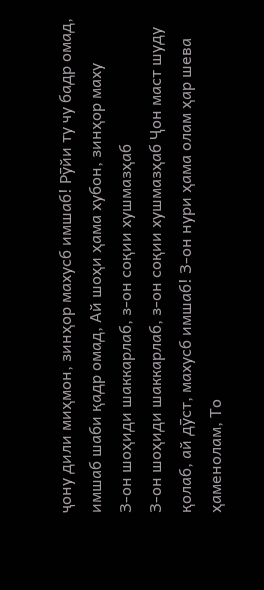ҷону дили миҳмон, зинҳор махусб имшаб! Рӯйи ту чу бадр омад, имшаб шаби қадр омад, Ай шоҳи ҳама хубон, зинҳор маху
З-он шоҳиди шаккарлаб, з-он соқии хушмазҳаб
З-он шоҳиди шаккарлаб, з-он соқии хушмазҳаб Ҷон маст шуду қолаб, ай дӯст, махусб имшаб! З-он нури ҳама олам ҳар шева ҳаменолам, То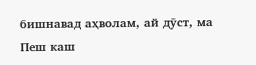бишнавад аҳволам, ай дӯст, ма
Пеш каш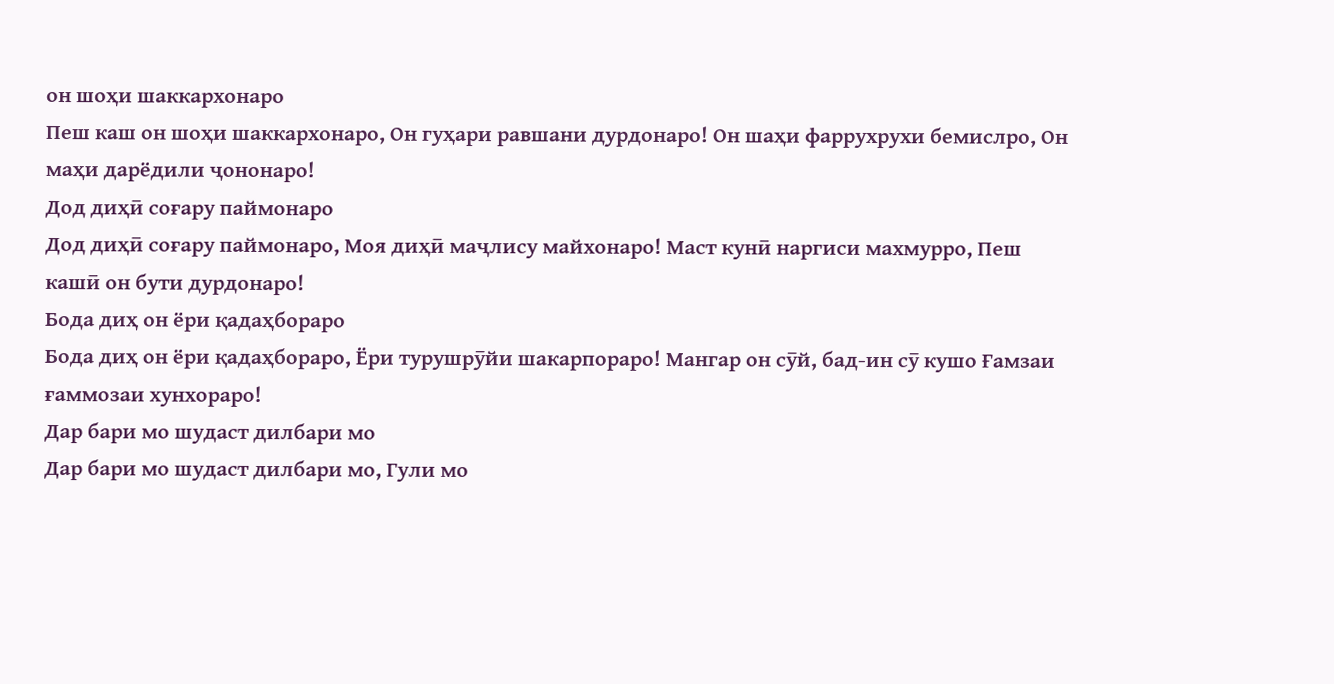он шоҳи шаккархонаро
Пеш каш он шоҳи шаккархонаро, Он гуҳари равшани дурдонаро! Он шаҳи фаррухрухи бемислро, Он маҳи дарёдили ҷононаро!
Дод диҳӣ соғару паймонаро
Дод диҳӣ соғару паймонаро, Моя диҳӣ маҷлису майхонаро! Маст кунӣ наргиси махмурро, Пеш кашӣ он бути дурдонаро!
Бода диҳ он ёри қадаҳбораро
Бода диҳ он ёри қадаҳбораро, Ёри турушрӯйи шакарпораро! Мангар он сӯй, бад-ин сӯ кушо Ғамзаи ғаммозаи хунхораро!
Дар бари мо шудаст дилбари мо
Дар бари мо шудаст дилбари мо, Гули мо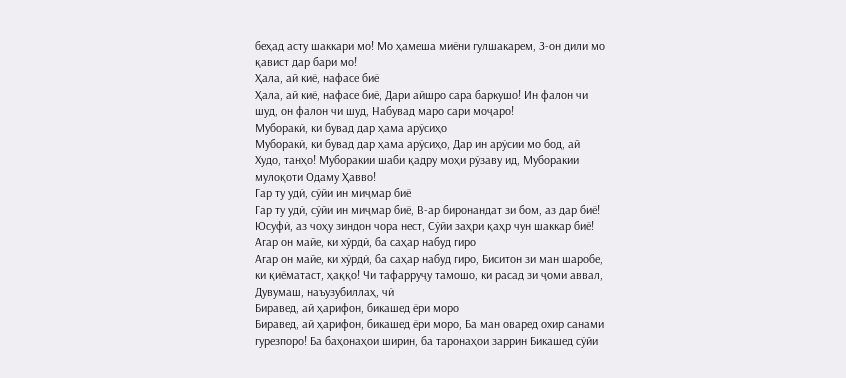беҳад асту шаккари мо! Мо ҳамеша миёни гулшакарем, З-он дили мо қавист дар бари мо!
Ҳала, ай киё, нафасе биё
Ҳала, ай киё, нафасе биё, Дари айшро сара баркушо! Ин фалон чи шуд, он фалон чи шуд, Набувад маро сари моҷаро!
Муборакӣ, ки бувад дар ҳама арӯсиҳо
Муборакӣ, ки бувад дар ҳама арӯсиҳо, Дар ин арӯсии мо бод, ай Худо, танҳо! Муборакии шаби қадру моҳи рӯзаву ид, Муборакии мулоқоти Одаму Ҳавво!
Гар ту удӣ, сӯйи ин миҷмар биё
Гар ту удӣ, сӯйи ин миҷмар биё, В-ар биронандат зи бом, аз дар биё! Юсуфӣ, аз чоҳу зиндон чора нест, Сӯйи заҳри қаҳр чун шаккар биё!
Агар он майе, ки хӯрдӣ, ба саҳар набуд гиро
Агар он майе, ки хӯрдӣ, ба саҳар набуд гиро, Биситон зи ман шаробе, ки қиёматаст, ҳаққо! Чи тафарруҷу тамошо, ки расад зи ҷоми аввал, Дувумаш, наъузубиллаҳ, чӣ
Биравед, ай ҳарифон, бикашед ёри моро
Биравед, ай ҳарифон, бикашед ёри моро, Ба ман оваред охир санами гурезпоро! Ба баҳонаҳои ширин, ба таронаҳои заррин Бикашед сӯйи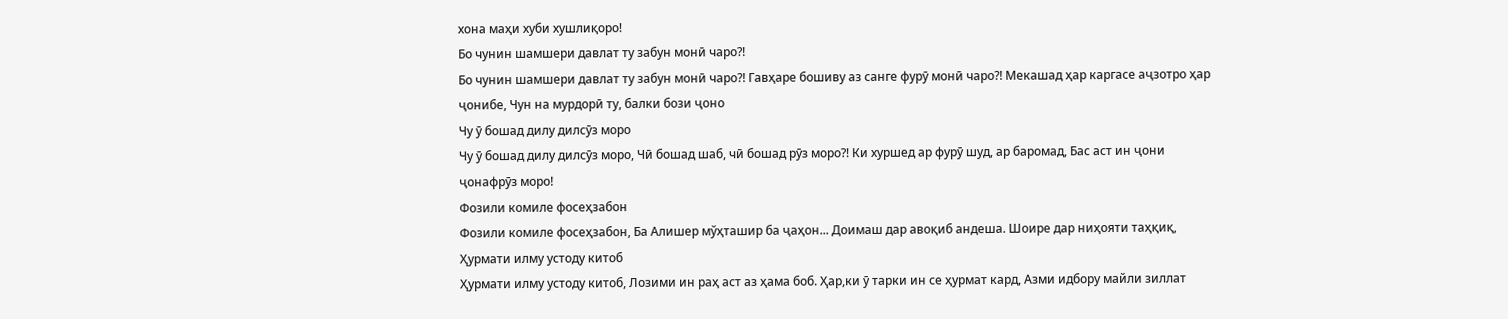хона маҳи хуби хушлиқоро!
Бо чунин шамшери давлат ту забун монӣ чаро?!
Бо чунин шамшери давлат ту забун монӣ чаро?! Гавҳаре бошиву аз санге фурӯ монӣ чаро?! Мекашад ҳар каргасе аҷзотро ҳар ҷонибе, Чун на мурдорӣ ту, балки бози ҷоно
Чу ӯ бошад дилу дилсӯз моро
Чу ӯ бошад дилу дилсӯз моро, Чӣ бошад шаб, чӣ бошад рӯз моро?! Ки хуршед ар фурӯ шуд, ар баромад, Бас аст ин ҷони ҷонафрӯз моро!
Фозили комиле фосеҳзабон
Фозили комиле фосеҳзабон, Ба Алишер мўҳташир ба ҷаҳон... Доимаш дар авоқиб андеша. Шоире дар ниҳояти таҳқиқ,
Ҳурмати илму устоду китоб
Ҳурмати илму устоду китоб, Лозими ин раҳ аст аз ҳама боб. Ҳар,ки ӯ тарки ин се ҳурмат кард, Азми идбору майли зиллат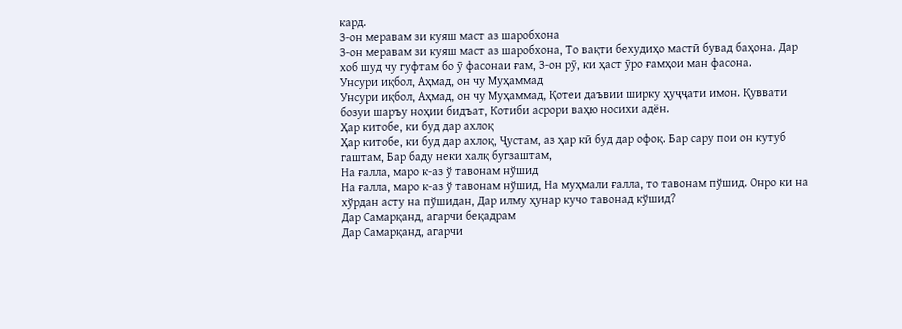кард.
З-он меравам зи куяш маст аз шаробхона
З-он меравам зи куяш маст аз шаробхона, То вақти бехудиҳо мастӣ бувад баҳона. Дар хоб шуд чу гуфтам бо ӯ фасонаи ғам, З-он рӯ, ки ҳаст ӯро ғамҳои ман фасона.
Унсури иқбол, Аҳмад, он чу Муҳаммад
Унсури иқбол, Аҳмад, он чу Муҳаммад, Қотеи даъвии ширку ҳуҷҷати имон. Қуввати бозуи шаръу ноҳии бидъат, Котиби асрори ваҳю носихи адён.
Ҳар китобе, ки буд дар ахлоқ
Ҳар китобе, ки буд дар ахлоқ, Ҷустам, аз ҳар кӣ буд дар офоқ. Бар сару пои он кутуб гаштам, Бар баду неки халқ бугзаштам,
На ғалла, маро к-аз ў тавонам нўшид
На ғалла, маро к-аз ў тавонам нўшид, На муҳмали ғалла, то тавонам пўшид. Онро ки на хўрдан асту на пўшидан, Дар илму ҳунар кучо тавонад кўшид?
Дар Самарқанд, агарчи беқадрам
Дар Самарқанд, агарчи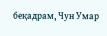беқадрам, Чун Умар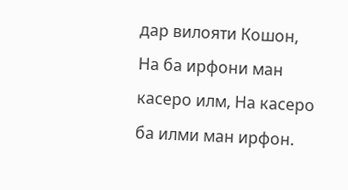дар вилояти Кошон, На ба ирфони ман касеро илм, На касеро ба илми ман ирфон.